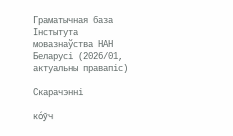Граматычная база Інстытута мовазнаўства НАН Беларусі (2026/01, актуальны правапіс)

Скарачэнні

ко́ўч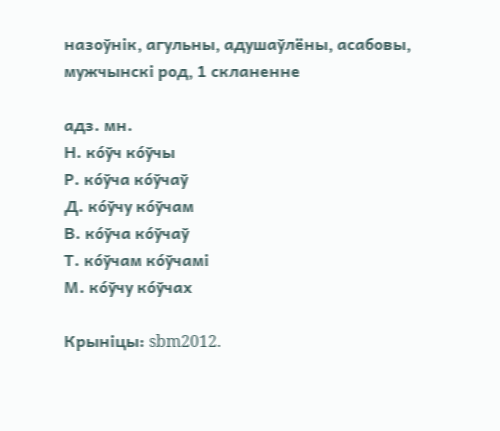назоўнік, агульны, адушаўлёны, асабовы, мужчынскі род, 1 скланенне

адз. мн.
Н. ко́ўч ко́ўчы
Р. ко́ўча ко́ўчаў
Д. ко́ўчу ко́ўчам
В. ко́ўча ко́ўчаў
Т. ко́ўчам ко́ўчамі
М. ко́ўчу ко́ўчах

Крыніцы: sbm2012.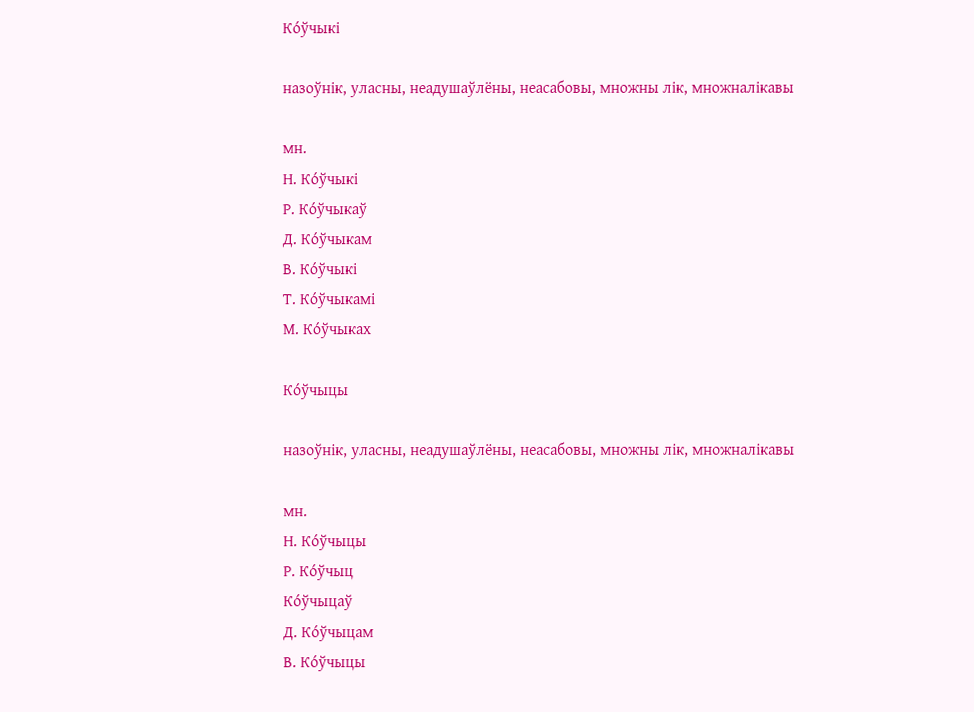Ко́ўчыкі

назоўнік, уласны, неадушаўлёны, неасабовы, множны лік, множналікавы

мн.
Н. Ко́ўчыкі
Р. Ко́ўчыкаў
Д. Ко́ўчыкам
В. Ко́ўчыкі
Т. Ко́ўчыкамі
М. Ко́ўчыках

Ко́ўчыцы

назоўнік, уласны, неадушаўлёны, неасабовы, множны лік, множналікавы

мн.
Н. Ко́ўчыцы
Р. Ко́ўчыц
Ко́ўчыцаў
Д. Ко́ўчыцам
В. Ко́ўчыцы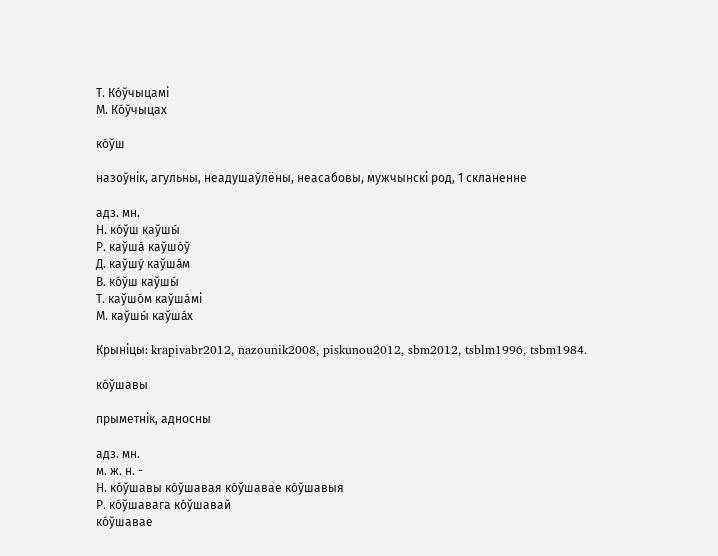Т. Ко́ўчыцамі
М. Ко́ўчыцах

ко́ўш

назоўнік, агульны, неадушаўлёны, неасабовы, мужчынскі род, 1 скланенне

адз. мн.
Н. ко́ўш каўшы́
Р. каўша́ каўшо́ў
Д. каўшу́ каўша́м
В. ко́ўш каўшы́
Т. каўшо́м каўша́мі
М. каўшы́ каўша́х

Крыніцы: krapivabr2012, nazounik2008, piskunou2012, sbm2012, tsblm1996, tsbm1984.

ко́ўшавы

прыметнік, адносны

адз. мн.
м. ж. н. -
Н. ко́ўшавы ко́ўшавая ко́ўшавае ко́ўшавыя
Р. ко́ўшавага ко́ўшавай
ко́ўшавае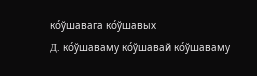ко́ўшавага ко́ўшавых
Д. ко́ўшаваму ко́ўшавай ко́ўшаваму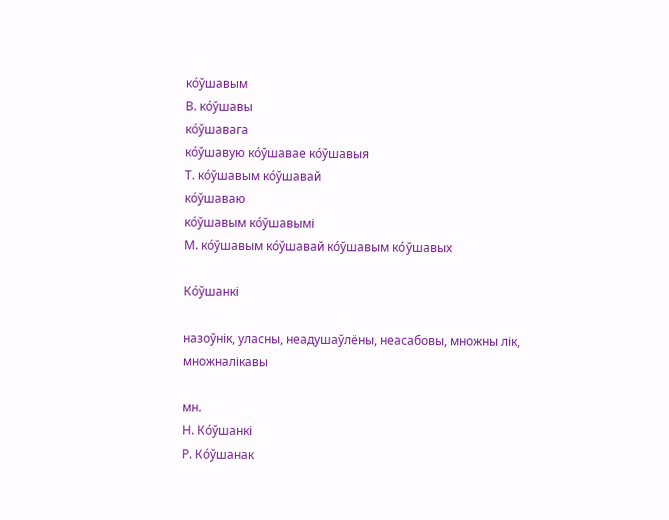ко́ўшавым
В. ко́ўшавы
ко́ўшавага
ко́ўшавую ко́ўшавае ко́ўшавыя
Т. ко́ўшавым ко́ўшавай
ко́ўшаваю
ко́ўшавым ко́ўшавымі
М. ко́ўшавым ко́ўшавай ко́ўшавым ко́ўшавых

Ко́ўшанкі

назоўнік, уласны, неадушаўлёны, неасабовы, множны лік, множналікавы

мн.
Н. Ко́ўшанкі
Р. Ко́ўшанак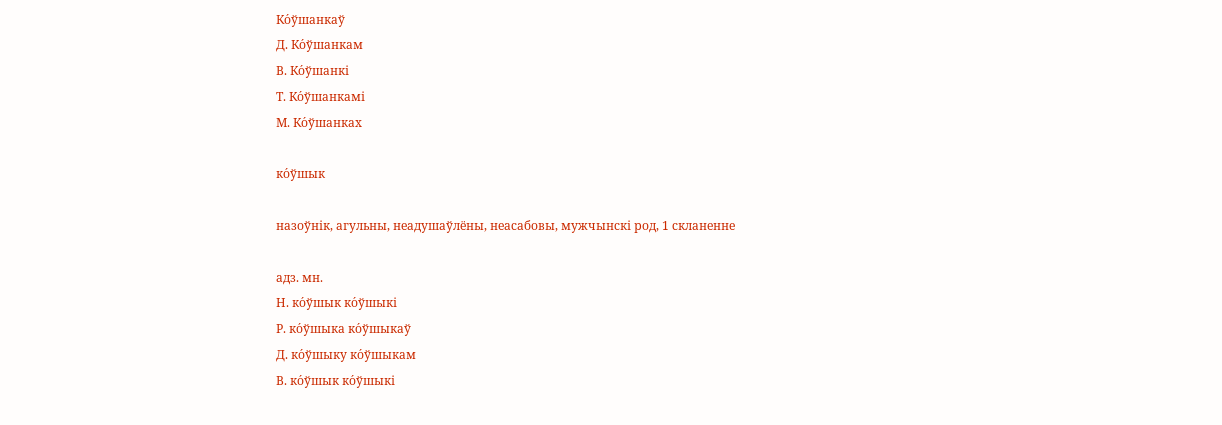Ко́ўшанкаў
Д. Ко́ўшанкам
В. Ко́ўшанкі
Т. Ко́ўшанкамі
М. Ко́ўшанках

ко́ўшык

назоўнік, агульны, неадушаўлёны, неасабовы, мужчынскі род, 1 скланенне

адз. мн.
Н. ко́ўшык ко́ўшыкі
Р. ко́ўшыка ко́ўшыкаў
Д. ко́ўшыку ко́ўшыкам
В. ко́ўшык ко́ўшыкі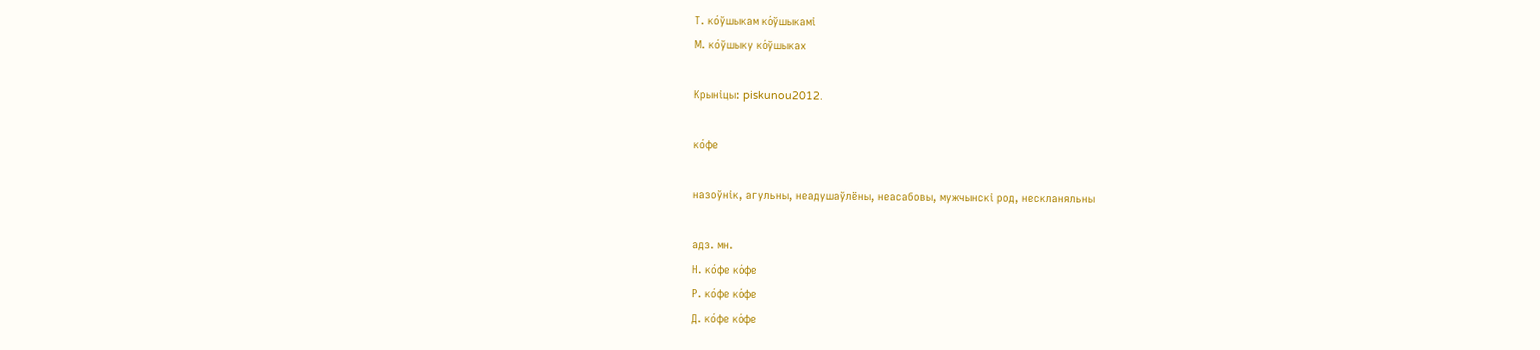Т. ко́ўшыкам ко́ўшыкамі
М. ко́ўшыку ко́ўшыках

Крыніцы: piskunou2012.

ко́фе

назоўнік, агульны, неадушаўлёны, неасабовы, мужчынскі род, нескланяльны

адз. мн.
Н. ко́фе ко́фе
Р. ко́фе ко́фе
Д. ко́фе ко́фе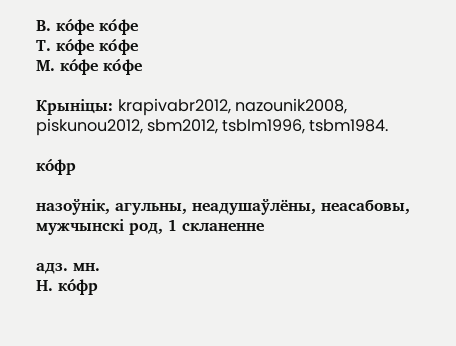В. ко́фе ко́фе
Т. ко́фе ко́фе
М. ко́фе ко́фе

Крыніцы: krapivabr2012, nazounik2008, piskunou2012, sbm2012, tsblm1996, tsbm1984.

ко́фр

назоўнік, агульны, неадушаўлёны, неасабовы, мужчынскі род, 1 скланенне

адз. мн.
Н. ко́фр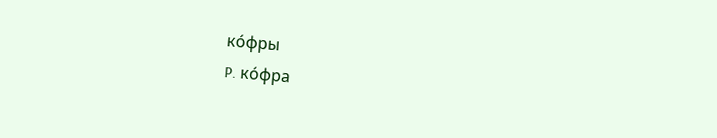ко́фры
Р. ко́фра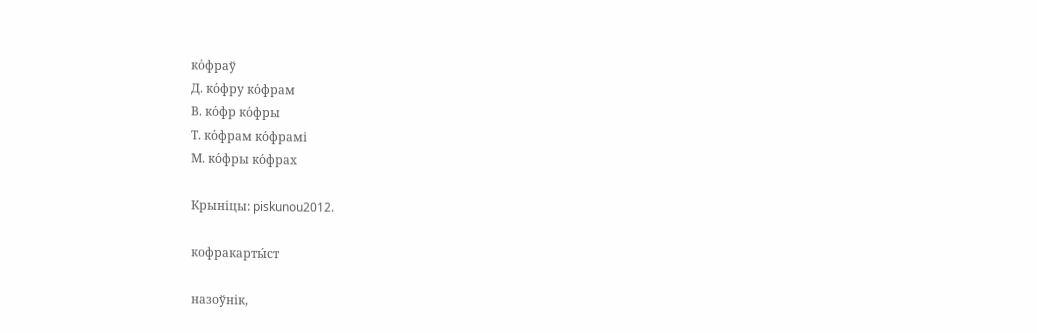ко́фраў
Д. ко́фру ко́фрам
В. ко́фр ко́фры
Т. ко́фрам ко́фрамі
М. ко́фры ко́фрах

Крыніцы: piskunou2012.

кофракарты́ст

назоўнік,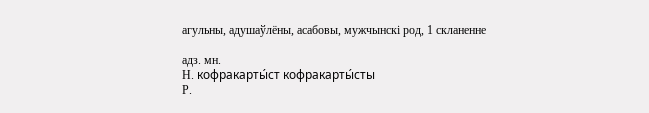агульны, адушаўлёны, асабовы, мужчынскі род, 1 скланенне

адз. мн.
Н. кофракарты́ст кофракарты́сты
Р.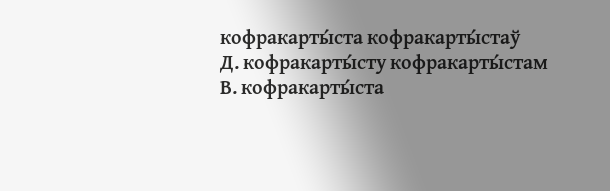кофракарты́ста кофракарты́стаў
Д. кофракарты́сту кофракарты́стам
В. кофракарты́ста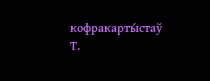кофракарты́стаў
Т.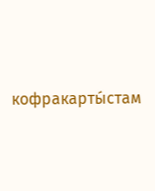кофракарты́стам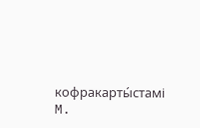кофракарты́стамі
М.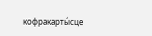кофракарты́сце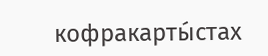кофракарты́стах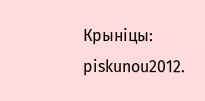Крыніцы: piskunou2012.